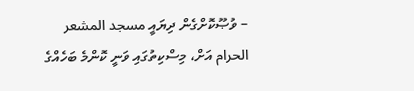– ވުޞޫކޮށްގެން ދިޔައީ مسجد المشعر الحرام އަށް، މިސްކިތުގައި ވަނީ ކޮންމެ ބަހެއްގެ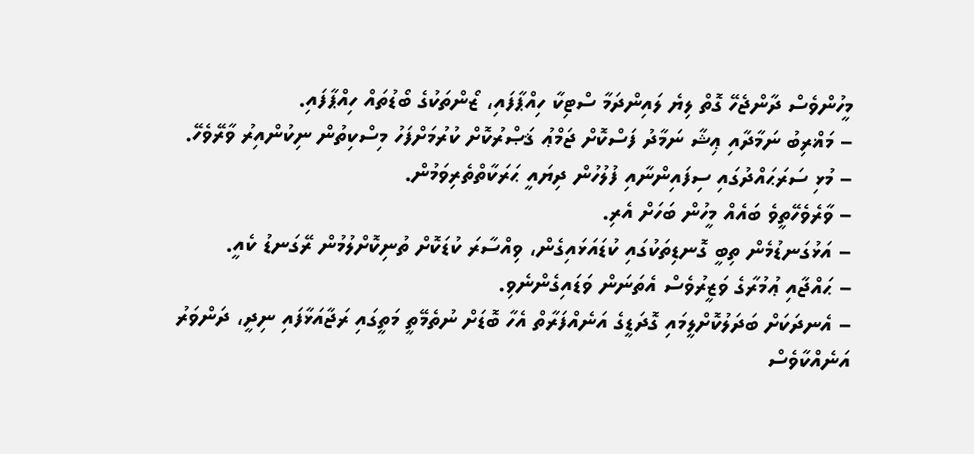މީހުންވެސް ދާންޖެހޭ ގޮތް ލިޔެ ލައިންދަމާ ސްޓިކާ ހިއްޕާފައި، ޒޯންތަކުގެ ބޯޑުތައް ހިއްޕާފައި.
– މަޣްރިބު ނަމާދާއި ޢިޝާ ނަމާދު ފަސްކޮށް ޖަމްޢު ޤަޞްރުކޮށް ކުރުމަށްފަހު މިސްކިތުން ނިކުންއިރު ވާރޭވެހޭ.
– މުޅި ސަރަޙައްދުގައި ސިފައިންނާއި ފުލުހުން ދިޔައީ ޙަރަކާތްތެރިވަމުން.
– ވާރެވެހޭތީވެ ބައެއް މީހުން ބަހަށް އެރި.
– އަޅުގަނޑުމެން ތިބީ ގޮނޑިތަކުގައި ކުޑައަޅައިގެން، ވިއްސާރަ ކުޑަކޮށް ތުނިކޮށްލުމުން ރޭގަނޑު ކެއީ.
– ޙައްޖާއި ޢުމުރާގެ ވަޒީރުވެސް އެތަނަން ވަޑައިގެންނެވި.
– އެނދަކަށް ބަދަލުކޮށްލީމައި ގޮދަޑީގެ އަނެއްފަރާތް އެހާ ބޮޑަށް ނުތެމޭތީ މަތީގައި ރަޖާއަޅާފައި ނިދީ، ދަންވަރު އަނެއްކާވެސް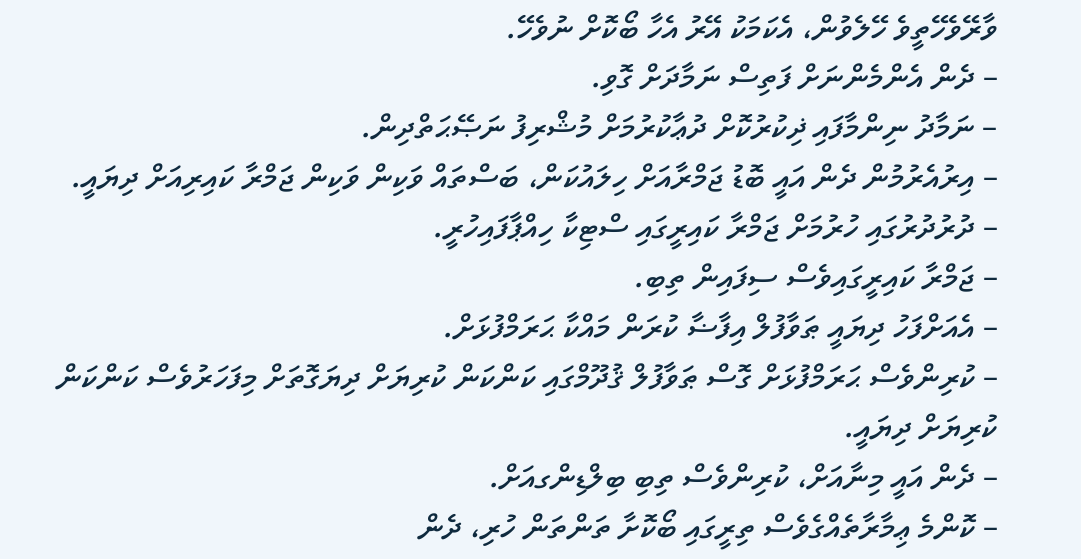ވާރޭވެހޭތީވެ ހޭލެވުން، އެކަމަކު އޭރު އެހާ ބޯކޮށް ނުވެހޭ.
– ދެން އެންމެންނަށް ފަތިސް ނަމާދަށް ގޮވި.
– ނަމާދު ނިންމާފައި ޛިކުރުކޮށް ދުޢާކުރުމަށް މުޝްރިފު ނަޞޭޙަތްދިން.
– އިރުއެރުމުން ދެން އައީ ބޮޑު ޖަމްރާއަށް ހިލައުކަން، ބަސްތައް ވަކިން ވަކިން ޖަމްރާ ކައިރިއަށް ދިޔައީ.
– ދުރުދުރުގައި ހުރުމަށް ޖަމްރާ ކައިރީގައި ސްޓިކާ ހިއްޕާފައިހުރީ.
– ޖަމްރާ ކައިރީގައިވެސް ސިފައިން ތިބި.
– އެއަށްފަހު ދިޔައީ ޠަވާފުލް އިފާޟާ ކުރަން މައްކާ ޙަރަމްފުޅަށް.
– ކުރިންވެސް ޙަރަމްފުޅަށް ގޮސް ޠަވާފުލް ޤުދޫމްގައި ކަންކަން ކުރިޔަށް ދިޔަގޮތަށް މިފަހަރުވެސް ކަންކަން ކުރިޔަށް ދިޔައީ.
– ދެން އައީ މިނާއަށް، ކުރިންވެސް ތިބި ބިލްޑިންގއަށް.
– ކޮންމެ ޢިމާރާތެއްގެވެސް ތިރީގައި ބޯކޮށާ ތަންތަން ހުރި، ދެން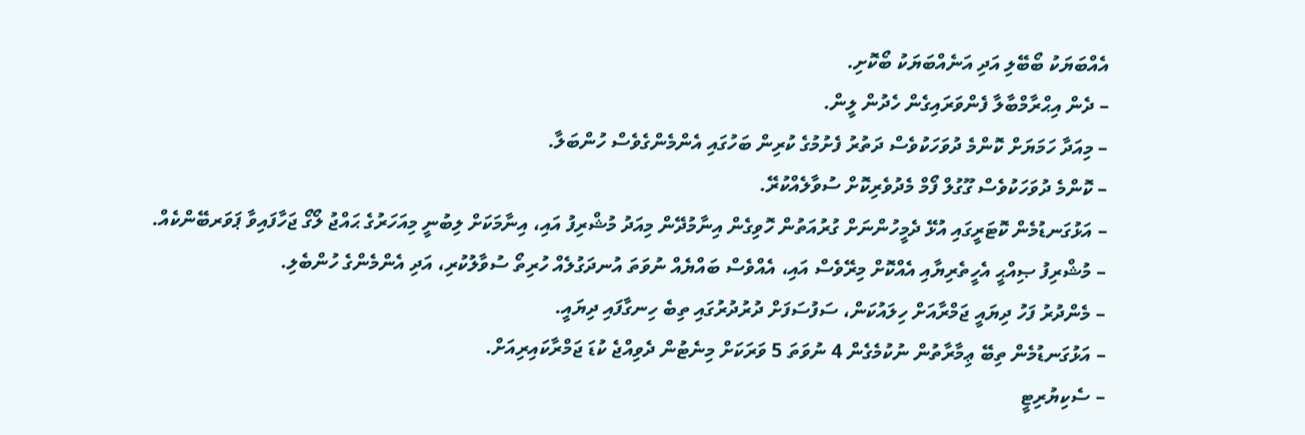އެއްބަޔަކު ބޯބޭލި އަދި އަނެއްބަޔަކު ބޯކޮށި.
– ދެން އިޙްރާމްބާލާ ފެންވަރައިގެން ހެދުން ލީން.
– މިއަދާ ހަމަޔަށް ކޮންމެ ދުވަހަކުވެސް ދަތުރު ފެށުމުގެ ކުރިން ބަހުގައި އެންމެންގެވެސް ހުންބަލާ.
– ކޮންމެ ދުވަހަކުވެސް ގޫގުލް ފޯމް މެދުވެރިކޮށް ސުވާލެއްކުރޭ.
– އަޅުގަނޑުމެން ކޮޓަރީގައި އުޅޭ ދެމީހުންނަށް ގުރުއަތުން ހޮވިގެން އިނާމުދޭން މިއަދު މުޝްރިފު އައި، އިނާމަކަށް ލިބުނީ މިއަހަރުގެ ޙައްޖު ލޯގޯ ޖަހާފައިވާ ޕަވަރބޭންކެއް.
– މުޝްރިފު ޞިއްޙީ އެހީތެރިޔާއި އެއްކޮށް މިރޭވެސް އައި، އެއްވެސް ބައްޔެއް ނުވަތަ އުނދަގުލެއް ހުރިތޯ ސުވާލުކުރި، އަދި އެންމެންގެ ހުންބެލި.
– މެންދުރު ފަހު ދިޔައީ ޖަމްރާއަށް ހިލައުކަން، ސަފުސަފަށް ދުރުދުރުގައި ތިބެ ހިނގާފައި ދިޔައީ.
– އަޅުގަނޑުމެން ތިބޭ ޢިމާރާތުން ނުކުމެގެން 4 ނުވަތަ 5 ވަރަކަށް މިނެޓުން ދެވިއްޖެ ކުޑަ ޖަމްރާކައިރިއަށް.
– ސެކިޔުރިޓީ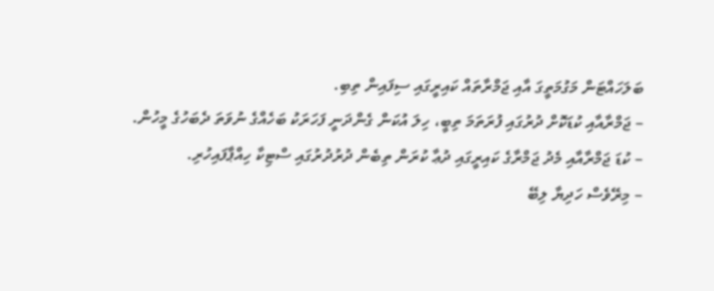ބަލަހައްޓަން މަގުމަތީގަ އާއި ޖަމްރާތައް ކައިރީގައި ސިފައިން ތިބި.
– ޖަމްރާއާއި ކުޑަކޮށް ދުރުގައި ފުރަތަމަ ތިބީ، ހިލަ އުކަން ގެންދަނީ ފަހަރަކު ބަހެއްގެ ނުވަތަ ދެބަހުގެ މީހުން.
– ކުޑަ ޖަމްރާއާއި މެދު ޖަމްރާގެ ކައިރީގައި ދުޢާ ކުރަން ތިބެން ދުރުދުރުގައި ސްޓިކާ ހިއްޕާފައިހުރި.
– މިރޭވެސް ހަދިޔާ ލިބޭ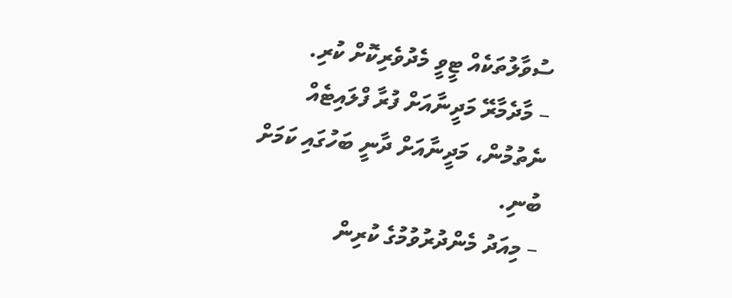ސުވާލުތަކެއް ޓީވީ މެދުވެރިކޮށް ކުރި.
– މާދެމާރޭ މަދީނާއަށް ފުރާ ފްލައިޓެއް ނެތުމުން، މަދީނާއަށް ދާނީ ބަހުގައި ކަމަށް ބުނި.
– މިއަދު މެންދުރުވުމުގެ ކުރިން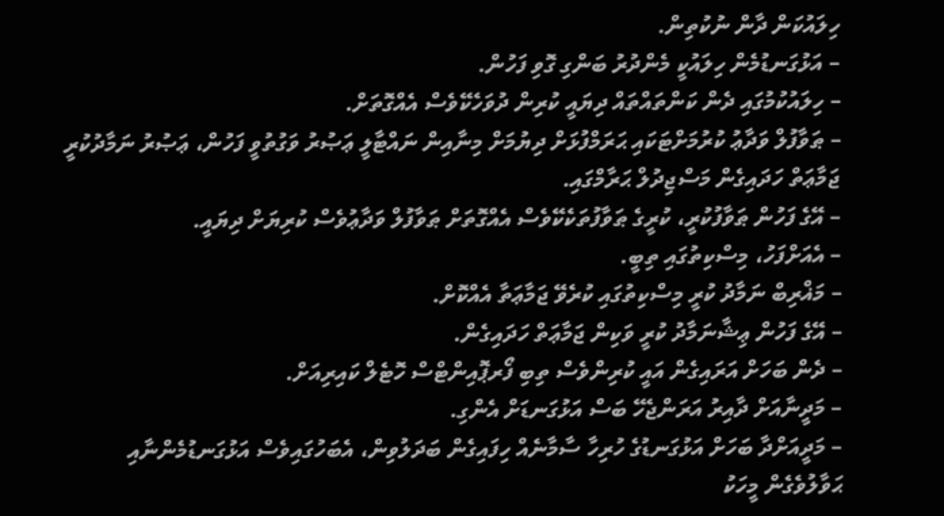ހިލައުކަން ދާން ނުކުތިން.
– އަޅުގަނޑުމެން ހިލައުކީ މެންދުރު ބަންގި ގޮވި ފަހުން.
– ހިލައުކުމުގައި ދެން ކަންތައްތައް ދިޔައީ ކުރިން ދުވަހެކޭވެސް އެއްގޮތަށް.
– ޠަވާފުލް ވަދާޢު ކުރުމަށްޓަކައި ޙަރަމްފުޅަށް ދިޔުމަށް މިނާއިން ނައްޓާލީ ޢަޞުރު ވަގުތުވީ ފަހުން، ޢަޞުރު ނަމާދުކުރީ ޖަމާޢަތް ހަދައިގެން މަސްޖިދުލް ޙަރާމްގައި.
– އޭގެ ފަހުން ޠަވާފުކުރީ، ކުރީގެ ޠަވާފުތަކެކޭވެސް އެއްގޮތަށް ޠަވާފުލް ވަދާޢުވެސް ކުރިޔަށް ދިޔައީ.
– އެއަށްފަހު، މިސްކިތުގައި ތިބީ.
– މަޣްރިބް ނަމާދު ކުރީ މިސްކިތުގައި ކުރެވޭ ޖަމާޢަތާ އެއްކޮށް.
– އޭގެ ފަހުން ޢިޝާނަމާދު ކުރީ ވަކިން ޖަމާޢަތް ހަދައިގެން.
– ދެން ބަހަށް އަރައިގެން އައީ ކުރިންވެސް ތިބި ފޯރޕޮއިންޓްސް ހޮޓެލް ކައިރިއަށް.
– މަދީނާއަށް ދާއިރު އަރަންޖެހޭ ބަސް އަޅުގަނޑަށް އެންގި.
– މަދީއަށްދާ ބަހަށް އަޅުގަނޑުގެ ހުރިހާ ސާމާނެއް ހިފައިގެން ބަދަލުވިން، އެބަހުގައިވެސް އަޅުގަނޑުމެންނާއި ޙަވާލުވެގެން މީހަކު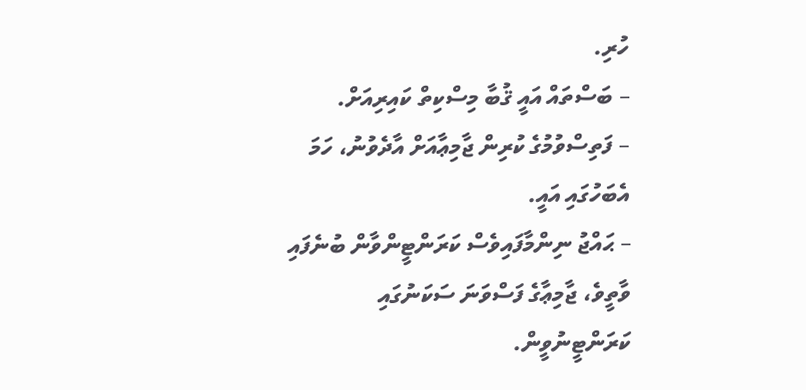ހުރި.
– ބަސްތައް އައީ ޤުބާ މިސްކިތް ކައިރިއަށް.
– ފަތިސްވުމުގެ ކުރިން ޖާމިޢާއަށް އާދެވުނު، ހަމަ އެބަހުގައި އައީ.
– ޙައްޖު ނިންމާފައިވެސް ކަރަންޓީންވާން ބުނެފައި ވާތީވެ، ޖާމިޢާގެ ފަސްވަނަ ސަކަނުގައި ކަރަންޓީނުވީން.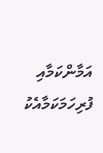އަމާންކަމާއި ފުރިހަމަކަމާއެކު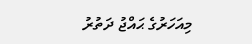މިއަހަރުގެ ޙައްޖު ދަތުރު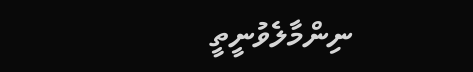ނިންމާލެވުނީތީ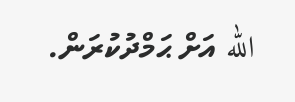الله އަށް ޙަމްދުކުރަން.